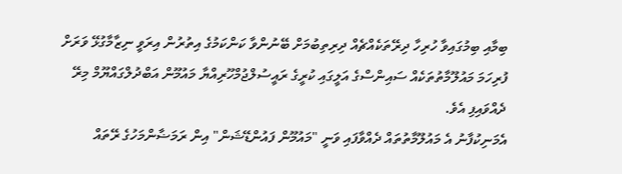ބިމާއި ބިމުގައިވާ ހުރިހާ ދިރޭތަކެއްޗެއް ދިރިތިބުމަށް ބޭނުންވާ ކަންކަމުގެ އިތުރުން އިރަވީ ނިޒާމާގުޅޭ ވަރަށް ފުރިހަމަ މައުލޫމާތުތަކެއް ސައިންސްގެ އަލީގައި ކުރީގެ ރައީސުލްޖުމްހޫރިއްޔާ މައުމޫން އަބްދުލްގައްޔޫމް މިރޭ ދެއްވައިފި އެވެ.
އެމަނިކުފާނު އެ މައުލޫމާތުތައް ދެއްވާފައި ވަނީ "މައުމޫން ފައުންޑޭޝަން" އިން ރަމަޟާންމަހުގެ ރޭތައް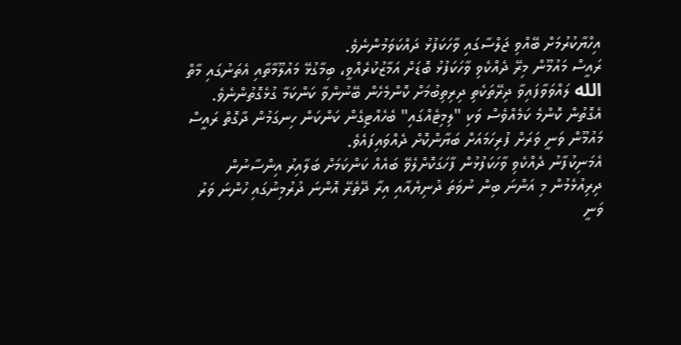އިހްޔާކުރުމަށް ބޭއްވި ޖަލްސާގައި ވާހަކަފުޅު ދައްކަވަމުންނެވެ.
ރައީސް މައުމޫން މިރޭ ދެއްކެވި ވާހަކަފުޅު ބޮޑަށް އަމާޒުކުރެއްވީ، ބިމާގުޅޭ މައުލޫމާތާއި އެތަނުގައި މާތް الله ލައްވަވާފައިވާ ދިރޭތަކެތި ދިރިތިބުމަށް ކޮންމެހެން ބޭނުންވާ ކަންކަމާ ގުޅެގޮތުންނެވެ. އެގޮތުން ކޮންމެ ކަމެއްވެސް ވަކި "ލިމިޓެއްގައި" ބެހެއްޓިގެން ކަންކަން ހިނގަމުން ދާގޮތް ރައީސް މައުމޫން ވަނީ ވަރަށް ފުރިހަމައަށް ބަޔާންކޮށް ދެއްވައިފައެވެ.
އެމަނިކުފާނު ދެއްކެވި ވާހަކަފުޅުން ފާހަގަކޮށްލެވޭ ބައެއް ކަންކަމަށް ބަލާއިރު އިންސާނުން ދިރިއުޅެމުން މި އަންނަ ބިން ނުވަތަ ދުނިޔެއާއި އިރާ ދޭތެރޭ އޮންނަ ދުރުމިނުގައި ހުންނަ ވަރު ވަނީ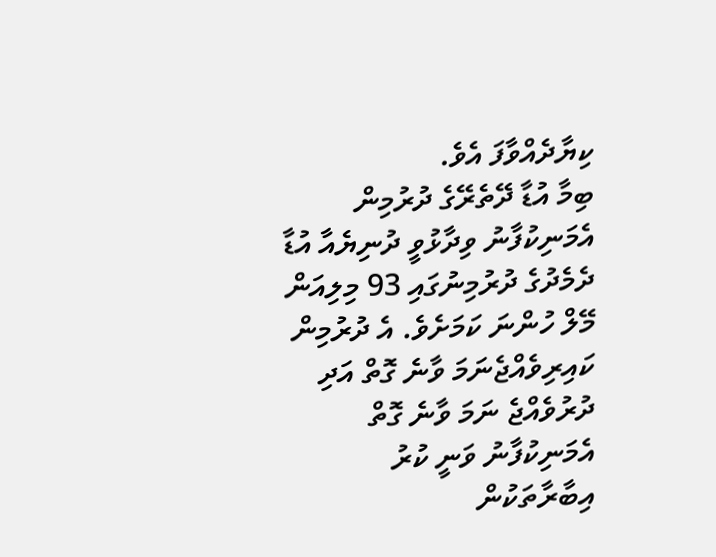ކިޔާދެއްވާފަ އެވެ.
ބިމާ އުޑާ ދޭތެރޭގެ ދުރުމިން
އެމަނިކުފާނު ވިދާޅުވީ ދުނިޔެއާ އުޑާ ދެމެދުގެ ދުރުމިނުގައި 93 މިލިއަން މޭލް ހުންނަ ކަމަށެވެ. އެ ދުރުމިން ކައިރިވެއްޖެނަމަ ވާނެ ގޮތް އަދި ދުރުވެއްޖެ ނަމަ ވާނެ ގޮތް އެމަނިކުފާނު ވަނީ ކުރު އިބާރާތަކުން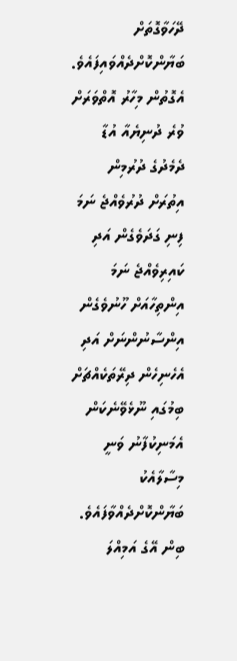ދޭހަވާގޮތަށް ބަޔާންކޮށްދެއްވައިފައެވެ. އެގޮތުން މިހާރު އޮތްވަރަށް ވުރެ ދުނިޔެއާ އުޑާ ދެމެދުގެ ދުރުމިން އިތުރަށް ދުރުވެއްޖެ ނަމަ ފިނި ގަދަވެގެން އަދި ކައިރިވެއްޖެ ނަމަ އިންތިހާއަށް ހޫނުވެގެން އިންސާނުންނަށް އަދި އެހެނިހެން ދިރޭތަކެއްޗަށް ބިމުގައި ނޫޅެވޭނެކަން އެމަނިކުފާނު ވަނީ މިސާލާއެކު ބަޔާންކޮށްދެއްވާފައެވެ.
ބިން އޭގެ އަމިއްލަ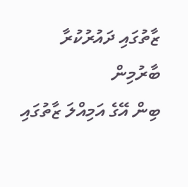ޒާތުގައި ދައުރުކުރާ ބާރުމިން
ބިން އޭގެ އަމިއްލަ ޒާތުގައި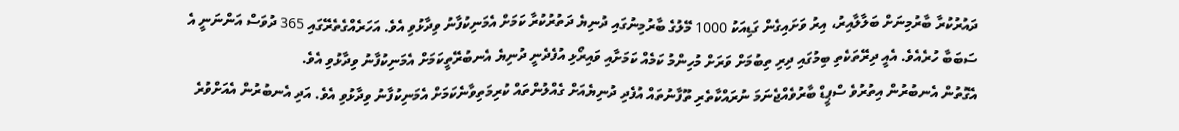ދައުރުކުރާ ބާރުމިނަށް ބަލާލާއިރު، އިރު ވަށައިގެން ގަޑިއަކު 1000 މޭލުގެ ބާރުމިނުގައި ދުނިޔެ ދަތުރުކުރާ ކަމަށް އެމަނިކުފާނު ވިދާޅުވި އެވެ. އަހަރެއްގެތެރޭގައި 365 ދުވަސް އަންނަނީ އެ ސަބަބާ ހުރެއެވެ. އެއީ ދިރޭތަކެތި ބިމުގައި ދިރި ތިބުމަށް ވަރަށް މުހިންމު ކަމެއް ކަމަށާއި ވައިރޯޅި އުފެދެނީ ދުނިޔެ އެނބުރޭތީކަމަށް އެމަނިކުފާނު ވިދާޅުވި އެވެ.
އެގޮތުން އެނބުރުން އިތުރުވެ ސްޕީޑް ބާރުވެއްޖެނަމަ ނުރައްކާތެރި ތޫފާނުތައް އުފެދި ދުނިޔެއަށް ގެއްލުންތައް ކުރިމަތިވާނެކަމަށް އެމަނިކުފާނު ވިދާޅުވި އެވެ. އަދި އެނބުރުން އެއަށްވުރެ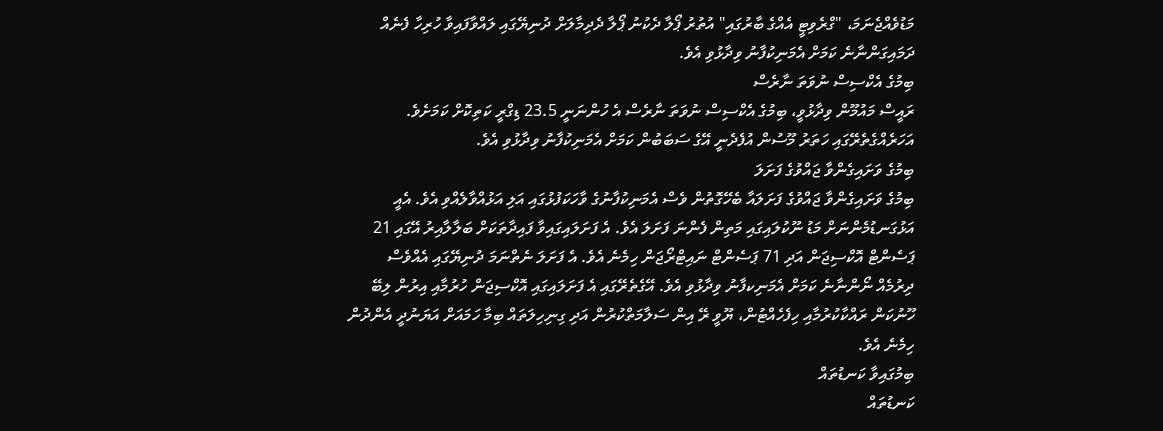މަޑުވެއްޖެނަމަ، "ގްރެވިޓީ އެއްގެ ބާރުގައި" އުތުރު ޕޯލާ ދެކުނު ޕޯލާ ދެދިމާލަށް ދުނިޔޭގައި ލައްވާފައިވާ ހުރިހާ ފެނެއް ދަމައިގަންނާނެ ކަމަށް އެމަނިކުފާނު ވިދާޅުވި އެވެ.
ބިމުގެ އެކްސިސް ނުވަތަ ނާރެސް
ރައީސް މައުމޫން ވިދާޅުވީ، ބިމުގެ އެކްސިސް ނުވަތަ ނާރެސް އެ ހުންނަނީ 23.5 ޑިގްރީ ކަތިކޮށް ކަމަށެވެ. އަހަރެއްގެތެރޭގައި ހަތަރު މޫސުން އުފެދެނީ އޭގެ ސަބަބުން ކަމަށް އެމަނިކުފާނު ވިދާޅުވި އެވެ.
ބިމުގެ ވަށައިގެންވާ ޖައްވުގެ ފަށަލަ
ބިމުގެ ވަށައިގެންވާ ޖައްވުގެ ފަށަލައާ ބެހޭގޮތުން ވެސް އެމަނިކުފާނުގެ ވާހަކަފުޅުގައި އަލި އަޅުއްވާލެއްވި އެވެ. އެއީ އަޅުގަނޑުމެންނަށް މަޑު ނޫކުލައިގައި މަތިން ފެންނަ ފަށަލަ އެވެ. އެ ފަށަލައިގައިވާ ފައިދާތަކަށް ބަލާލާއިރު އޭގައި 21 ޕަސެންޓް އޮކްސިޖަން އަދި 71 ޕަސެންޓް ނައިޓްރޯޖަން ހިމެނެ އެވެ. އެ ފަށަލަ ނެތްނަމަ ދުނިޔޭގައި އެއްވެސް ދިރުމެއް ނޯންނާނެ ކަމަށް އެމަނިކފާނު ވިދާޅުވި އެވެ. އޭގެތެރޭގައި އެ ފަށަލައިގައި އޮކްސިޖަން ހުރުމާއި އިރުން ލިބޭ ހޫނުކަން ރައްކާކުރުމާއި ހިފެހެއްޓުން، ޔޫވީ ރޭ އިން ސަލާމަތްކުރުން އަދި ގިނިހިލަތައް ބިމާ ހަމައަށް އަޔަނުދީ އެންދުން ހިމެނެ އެވެ.
ބިމުގައިވާ ކަނޑުތައް
ކަނޑުތައް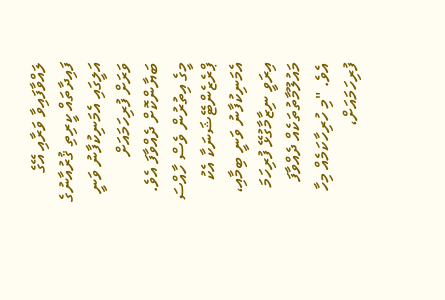ލައްވާފައިވާ ވަރާއި އޭގެ ފައިދާތައް ކީރިތި ޤުރުއާނުގެ އަލީގައި އެމަނިކުފާނު ވަނީ ވަރަށް ފުރިހަމައަށް ބަޔާންކޮށް ދެއްވާފަ އެވެ.
މީގެ އިތުރުން ވެސް ހާއްސަ ޕްރެޒެންޓޭޝަނަކާ އެކު އެމަނިކުފާނު ވަނީ ބިމާއި، އިރަވީ ނިޒާމާގުޅޭ ފުރިހަމަ މައުލޫމާތުތަކެއް ދެއްވާފަ އެވެ. "މި ހުރިހާކަމެއް މިހާ ފުރިހަމައަށް،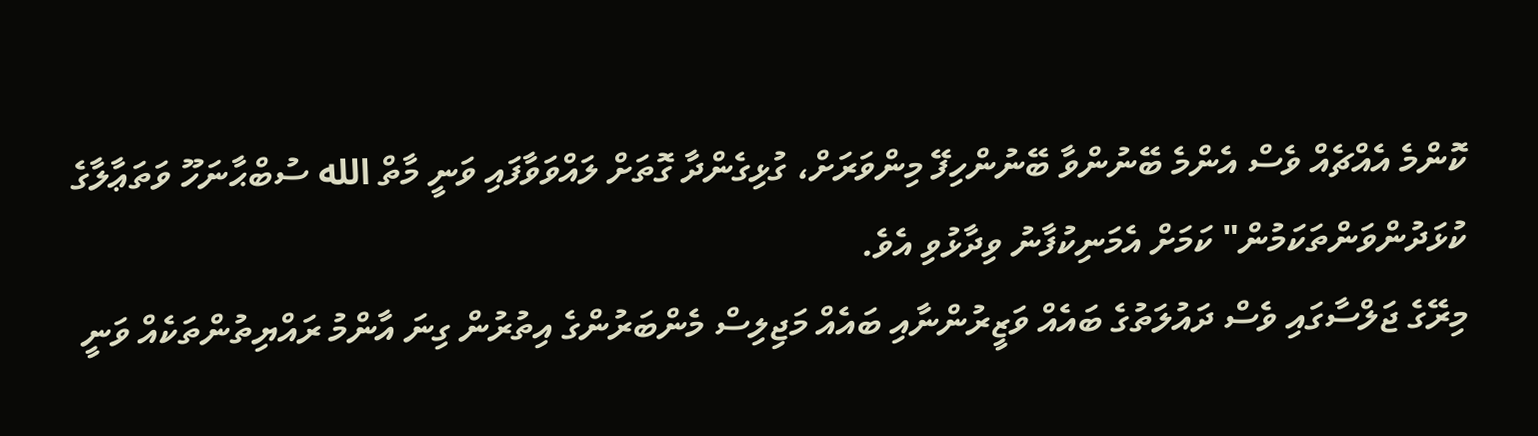ކޮންމެ އެއްޗެއް ވެސް އެންމެ ބޭނުންވާ ބޭނުންހިފޭ މިންވަރަށް، ގުޅިގެންދާ ގޮތަށް ލައްވަވާފައި ވަނީ މާތް الله ސުބްޙާނަހޫ ވަތަޢާލާގެ ކުޅަދުންވަންތަކަމުން" ކަމަށް އެމަނިކުފާނު ވިދާޅުވި އެވެ.
މިރޭގެ ޖަލްސާގައި ވެސް ދައުލަތުގެ ބައެއް ވަޒީރުންނާއި ބައެއް މަޖިލިސް މެންބަރުންގެ އިތުރުން ގިނަ އާންމު ރައްޔިތުންތަކެއް ވަނީ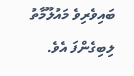ބައިވެރިވެ މައުލޫމާތު ލިބިގެންފަ އެވެ.